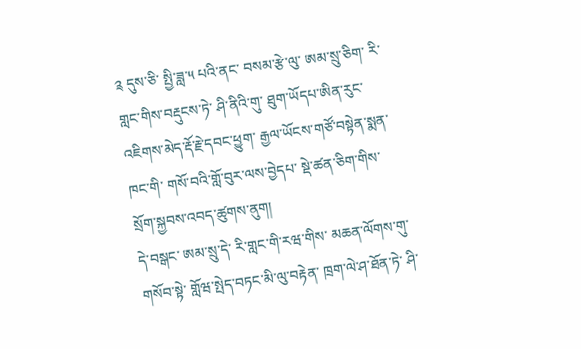༉ དུས་ཅི་ སྤྱི་ཟླ་༥ པའི་ནང་ བསམ་རྩེ་ལུ་ ཨམ་སྲུ་ཅིག་ རི་གླང་གིས་བརྡུངས་ཏེ་ ཤི་ནིའི་གུ་ ཐུག་ཡོདཔ་ཨིན་རུང་ འཇིགས་མེད་རྡོ་རྗེ་དབང་ཕྱུག་ རྒྱལ་ཡོངས་གཙོ་བསྟེན་སྨན་ཁང་གི་ གསོ་བའི་གློ་བུར་ལས་བྱེདཔ་ སྡེ་ཚན་ཅིག་གིས་ སྲོག་སྐྱབས་འབད་ཚུགས་ནུག།
དེ་བསྒང་ ཨམ་སྲུ་དེ་ རི་གླང་གི་རཝ་གིས་ མཆན་ལོགས་གུ་གསོབ་སྟེ་ གློཝ་སྤེད་བཏང་མི་ལུ་བརྟེན་ ཁྲག་ལེ་ཤ་ཐོན་ཏེ་ ཤི་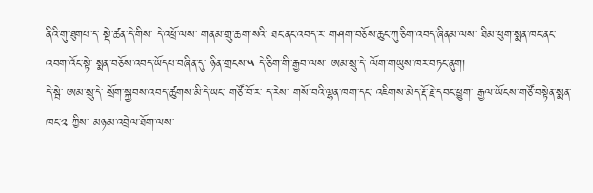ནིའི་གུ་ཐུགཔ་ད་ སྡེ་ཚན་དེ་གིས་ དེ་འཕྲོ་ལས་ གནམ་གྲུ་ཆག་སའི་ ཐང་ནང་འབད་ར་ གཤག་བཅོས་ཆུང་ཀུ་ཅིག་འབད་ཞིནམ་ལས་ ཐིམ་ཕུག་སྨན་ཁང་ནང་ འབག་འོང་སྟེ་ སྨན་བཅོས་འབད་ཡོདཔ་བཞིན་དུ་ ཉིན་གྲངས་༥ དེ་ཅིག་གི་རྒྱབ་ལས་ ཨམ་སྲུ་དེ་ ལོག་གཡུས་ཁར་བཏང་ནུག།
དེ་སྦེ་ ཨམ་སྲུ་དེ་ སྲོག་སྐྱབས་འབད་ཚུགས་མི་དེ་ཡང་ གཙོ་བོ་ར་ ད་རེས་ གསོ་བའི་ལྷན་ཁག་དང་ འཇིགས་མེད་རྡོ་རྗེ་དབང་ཕྱུག་ རྒྱལ་ཡོངས་གཙོ་བསྟེན་སྨན་ཁང་༢ ཀྱིས་ མཉམ་འབྲེལ་ཐོག་ལས་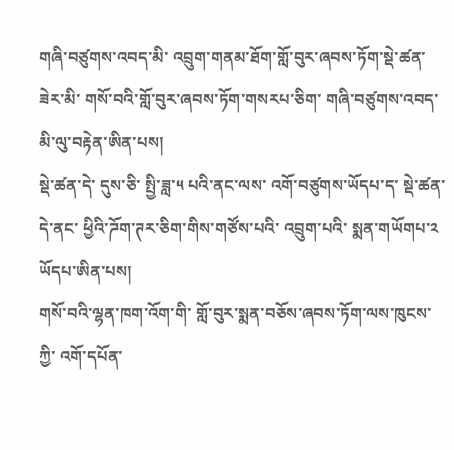གཞི་བཙུགས་འབད་མི་ འབྲུག་གནམ་ཐོག་གློ་བུར་ཞབས་ཏོག་སྡེ་ཚན་ཟེར་མི་ གསོ་བའི་གློ་བུར་ཞབས་ཏོག་གསརཔ་ཅིག་ གཞི་བཙུགས་འབད་མི་ལུ་བརྟེན་ཨིན་པས།
སྡེ་ཚན་དེ་ དུས་ཅི་ སྤྱི་ཟླ་༥ པའི་ནང་ལས་ འགོ་བཙུགས་ཡོདཔ་ད་ སྡེ་ཚན་དེ་ནང་ ཕྱིའི་ཌོག་ཊར་ཅིག་གིས་གཙོས་པའི་ འབྲུག་པའི་ སྨན་གཡོགཔ་༢ ཡོདཔ་ཨིན་པས།
གསོ་བའི་ལྷན་ཁག་འོག་གི་ གློ་བུར་སྨན་བཅོས་ཞབས་ཏོག་ལས་ཁུངས་ཀྱི་ འགོ་དཔོན་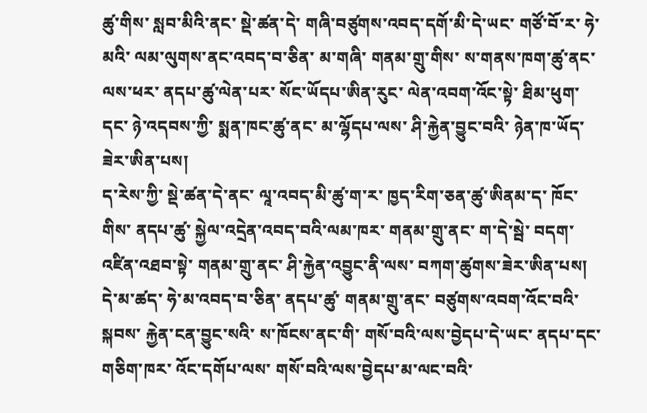ཚུ་གིས་ སླབ་མིའི་ནང་ སྡེ་ཚན་དེ་ གཞི་བཙུགས་འབད་དགོ་མི་དེ་ཡང་ གཙོ་བོ་ར་ ཧེ་མའི་ ལམ་ལུགས་ནང་འབད་བ་ཅིན་ མ་གཞི་ གནམ་གྲུ་གིས་ ས་གནས་ཁག་ཚུ་ནང་ལས་ཕར་ ནདཔ་ཚུ་ལེན་པར་ སོང་ཡོདཔ་ཨིན་རུང་ ལེན་འབག་འོང་སྟེ་ ཐིམ་ཕུག་དང་ ཉེ་འདབས་ཀྱི་ སྨན་ཁང་ཚུ་ནང་ མ་ལྷོདཔ་ལས་ ཤི་རྐྱེན་བྱུང་བའི་ ཉེན་ཁ་ཡོད་ཟེར་ཨིན་པས།
ད་རེས་ཀྱི་ སྡེ་ཚན་དེ་ནང་ ལཱ་འབད་མི་ཚུ་ག་ར་ ཁྱད་རིག་ཅན་ཚུ་ཨིནམ་ད་ ཁོང་གིས་ ནདཔ་ཚུ་ སྐྱེལ་འདྲེན་འབད་བའི་ལམ་ཁར་ གནམ་གྲུ་ནང་ ག་དེ་སྦེ་ བདག་འཛིན་འཐབ་སྟེ་ གནམ་གྲུ་ནང་ ཤི་རྐྱེན་འབྱུང་ནི་ལས་ བཀག་ཚུགས་ཟེར་ཨིན་པས།
དེ་མ་ཚད་ ཧེ་མ་འབད་བ་ཅིན་ ནདཔ་ཚུ་ གནམ་གྲུ་ནང་ བཙུགས་འབག་འོང་བའི་སྐབས་ རྐྱེན་ངན་བྱུང་སའི་ ས་ཁོངས་ནང་གི་ གསོ་བའི་ལས་བྱེདཔ་དེ་ཡང་ ནདཔ་དང་གཅིག་ཁར་ འོང་དགོཔ་ལས་ གསོ་བའི་ལས་བྱེདཔ་མ་ལང་བའི་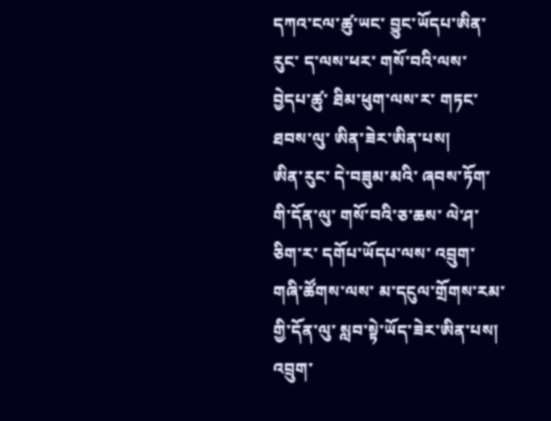དཀའ་ངལ་ཚུ་ཡང་ བྱུང་ཡོདཔ་ཨིན་རུང་ ད་ལས་ཕར་ གསོ་བའི་ལས་བྱེདཔ་ཚུ་ ཐིམ་ཕུག་ལས་ར་ གཏང་ཐབས་ལུ་ ཨིན་ཟེར་ཨིན་པས།
ཨིན་རུང་ དེ་བཟུམ་མའི་ ཞབས་ཏོག་གི་དོན་ལུ་ གསོ་བའི་ཅ་ཆས་ ལེ་ཤ་ཅིག་ར་ དགོཔ་ཡོདཔ་ལས་ འབྲུག་གཞི་ཚོགས་ལས་ མ་དངུལ་གྲོགས་རམ་གྱི་དོན་ལུ་ སླབ་སྟེ་ཡོད་ཟེར་ཨིན་པས།
འབྲུག་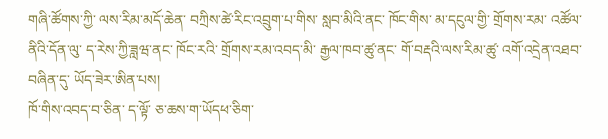གཞི་ཚོགས་ཀྱི་ ལས་རིམ་མདོ་ཆེན་ བཀྲིས་ཚེ་རིང་འབྲུག་པ་གིས་ སླབ་མིའི་ནང་ ཁོང་གིས་ མ་དངུལ་གྱི་ གྲོགས་རམ་ འཚོལ་ནིའི་དོན་ལུ་ ད་རེས་ཀྱི་ཟླཝ་ནང་ ཁོང་རའི་ གྲོགས་རམ་འབད་མི་ རྒྱལ་ཁབ་ཚུ་ནང་ གོ་བརྡའི་ལས་རིམ་ཚུ་ འགོ་འདྲེན་འཐབ་བཞིན་དུ་ ཡོད་ཟེར་ཨིན་པས།
ཁོ་གིས་འབད་བ་ཅིན་ ད་ལྟོ་ ཅ་ཆས་ག་ཡོདཕ་ཅིག་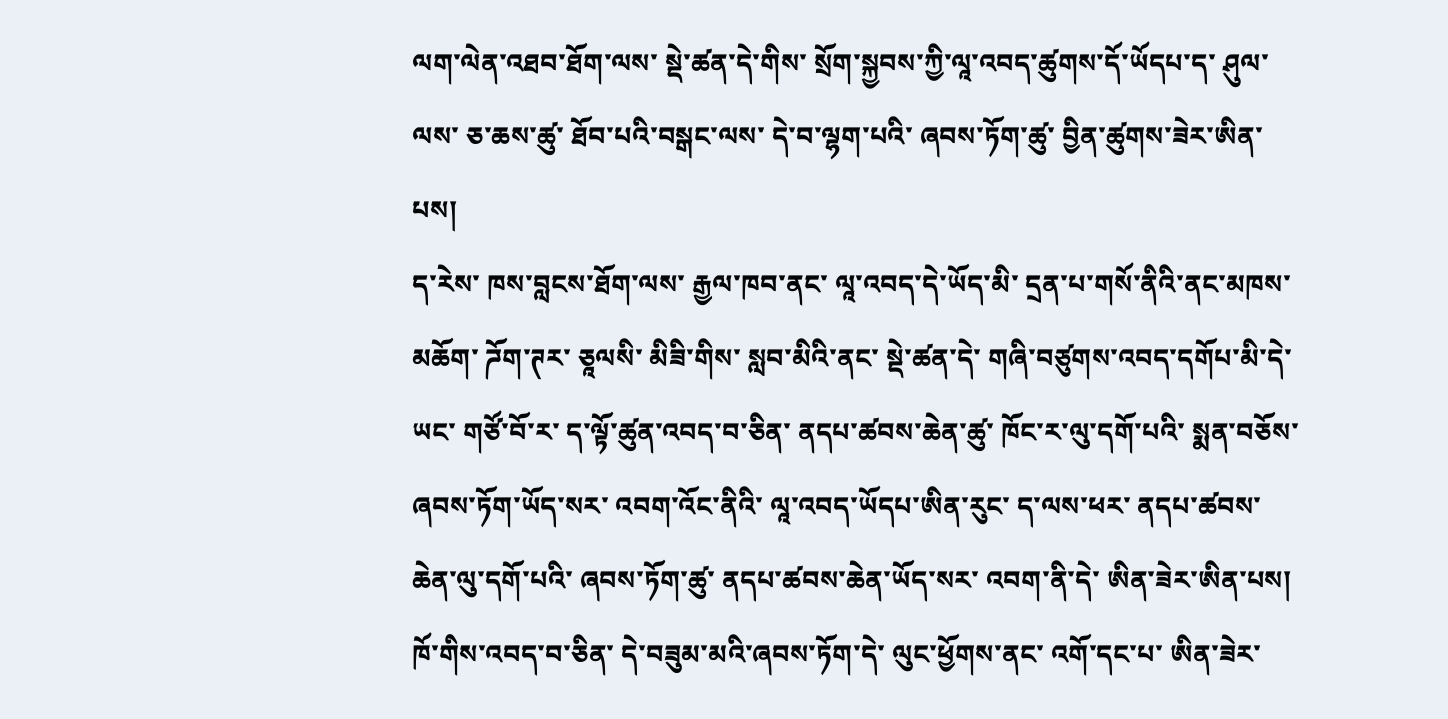ལག་ལེན་འཐབ་ཐོག་ལས་ སྡེ་ཚན་དེ་གིས་ སྲོག་སྐྱབས་ཀྱི་ལཱ་འབད་ཚུགས་དོ་ཡོདཔ་ད་ ཤུལ་ལས་ ཅ་ཆས་ཚུ་ ཐོབ་པའི་བསྒང་ལས་ དེ་བ་ལྷག་པའི་ ཞབས་ཏོག་ཚུ་ བྱིན་ཚུགས་ཟེར་ཨིན་པས།
ད་རེས་ ཁས་བླངས་ཐོག་ལས་ རྒྱལ་ཁབ་ནང་ ལཱ་འབད་དེ་ཡོད་མི་ དྲན་པ་གསོ་ནིའི་ནང་མཁས་མཆོག་ ཌོག་ཊར་ ཅཱལསི་ མིཟི་གིས་ སླབ་མིའི་ནང་ སྡེ་ཚན་དེ་ གཞི་བཙུགས་འབད་དགོཔ་མི་དེ་ཡང་ གཙོ་བོ་ར་ ད་ལྟོ་ཚུན་འབད་བ་ཅིན་ ནདཔ་ཚབས་ཆེན་ཚུ་ ཁོང་ར་ལུ་དགོ་པའི་ སྨན་བཅོས་ཞབས་ཏོག་ཡོད་སར་ འབག་འོང་ནིའི་ ལཱ་འབད་ཡོདཔ་ཨིན་རུང་ ད་ལས་ཕར་ ནདཔ་ཚབས་ཆེན་ལུ་དགོ་པའི་ ཞབས་ཏོག་ཚུ་ ནདཔ་ཚབས་ཆེན་ཡོད་སར་ འབག་ནི་དེ་ ཨིན་ཟེར་ཨིན་པས།
ཁོ་གིས་འབད་བ་ཅིན་ དེ་བཟུམ་མའི་ཞབས་ཏོག་དེ་ ལུང་ཕྱོགས་ནང་ འགོ་དང་པ་ ཨིན་ཟེར་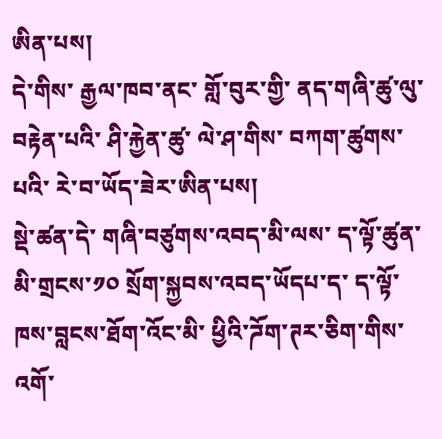ཨིན་པས།
དེ་གིས་ རྒྱལ་ཁབ་ནང་ གློ་བུར་གྱི་ ནད་གཞི་ཚུ་ལུ་བརྟེན་པའི་ ཤི་རྐྱེན་ཚུ་ ལེ་ཤ་གིས་ བཀག་ཚུགས་པའི་ རེ་བ་ཡོད་ཟེར་ཨིན་པས།
སྡེ་ཚན་དེ་ གཞི་བཙུགས་འབད་མི་ལས་ ད་ལྟོ་ཚུན་ མི་གྲངས་༡༠ སྲོག་སྐྱབས་འབད་ཡོདཔ་ད་ ད་ལྟོ་ ཁས་བླངས་ཐོག་འོང་མི་ ཕྱིའི་ཌོག་ཊར་ཅིག་གིས་ འགོ་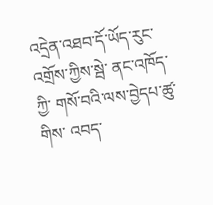འདྲེན་འཐབ་དོ་ཡོད་རུང་ འགྲོས་ཀྱིས་སྦེ་ ནང་འཁོད་ཀྱི་ གསོ་བའི་ལས་བྱེདཔ་ཚུ་གིས་ འབད་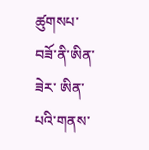ཚུགསཔ་ བཟོ་ནི་ཨིན་ཟེར་ ཨིན་པའི་གནས་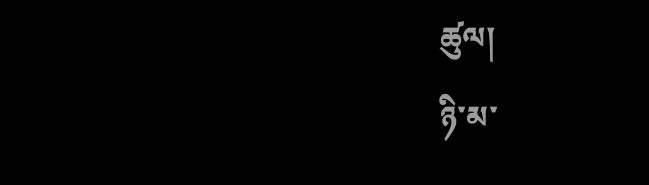ཚུལ།
ཉི་མ་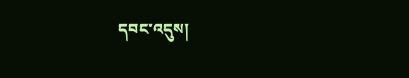དབང་འདུས།